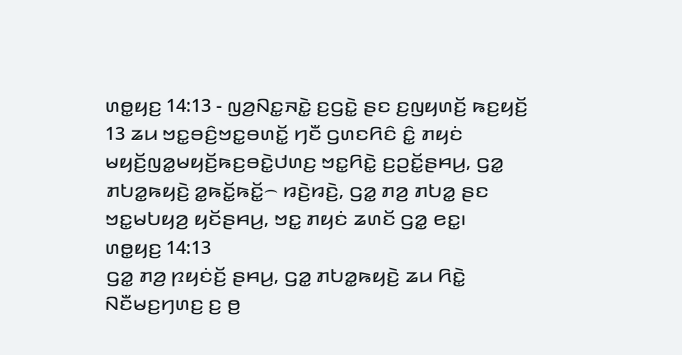ꤛꤥ꤭ꤟꤢ꤬ 14:13 - ꤜꤤ꤬ꤡꤢ꤭ꤏꤢꤧ꤭ ꤢ꤬ꤞꤢꤧ꤭ ꤔꤢ ꤢ꤬ꤜꤟꤛꤢꤩ꤬ ꤒꤢ꤬ꤟꤢꤩ꤬
13 ꤘꤣ ꤠꤢ꤭ꤋꤢꤨ꤬ꤠꤢ꤭ꤋꤛꤢꤩ꤭ ꤚꤢꤪ ꤞꤛꤢꤖꤢꤨ ꤢꤨ꤭ ꤊꤟꤢꤦ ꤗꤟꤢꤩ꤬ꤜꤤ꤭ꤗꤟꤢꤩ꤬ꤒꤢ꤬ꤋꤢꤧ꤭ꤓꤛꤢ꤬ ꤠꤢ꤭ꤖꤢꤧ꤭ ꤢ꤬ꤑꤢꤩ꤭ꤔꤌꤣ꤬, ꤞꤤ꤭ ꤊꤝꤤ꤭ꤒꤟꤢꤧ꤬ ꤤ꤭ꤒꤢꤩ꤭ꤒꤢꤩ꤭꤮ ꤙꤢꤧ꤬ꤙꤢꤧ꤬, ꤞꤤ꤭ ꤊꤤ꤬ ꤊꤝꤤ꤭ ꤔꤢ ꤠꤢ꤭ꤗꤝꤟꤤ꤬ ꤟꤢꤩꤔꤌꤣ꤬, ꤠꤢ꤭ ꤊꤟꤢꤦ ꤘꤛꤢꤩ ꤞꤤ꤭ ꤕꤢ꤭꤯
ꤛꤥ꤭ꤟꤢ꤬ 14:13
ꤞꤤ꤭ ꤊꤤ꤬ ꤐꤟꤢꤦꤢꤩ꤬ ꤔꤌꤣ꤬, ꤞꤤ꤭ ꤊꤝꤤ꤭ꤒꤟꤢꤧ꤬ ꤘꤣ ꤖꤢꤧ꤭ ꤡꤢꤪꤗꤢ꤬ꤚꤛꤢ꤬ ꤢ꤬ ꤥ꤬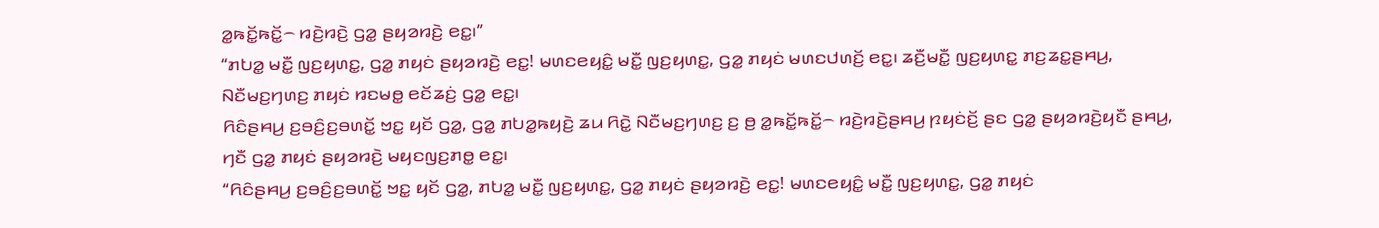ꤤ꤭ꤒꤢꤩ꤭ꤒꤢꤩ꤭꤮ ꤙꤢꤧ꤬ꤙꤢꤧ꤬ ꤞꤤ꤭ ꤔꤟꤤꤙꤢꤧ꤬ ꤕꤢ꤭꤯”
“ꤊꤝꤤ꤭ ꤗꤢꤪ꤭ ꤜꤢ꤬ꤟꤛꤢ꤭, ꤞꤤ꤭ ꤊꤟꤢꤦ ꤔꤟꤤꤙꤢꤧ꤬ ꤕꤢ꤭! ꤗꤛꤢꤕꤟꤢꤨ꤭ ꤗꤢꤪ꤭ ꤜꤢ꤬ꤟꤛꤢ꤭, ꤞꤤ꤭ ꤊꤟꤢꤦ ꤗꤛꤢꤓꤛꤢꤩ꤬ ꤕꤢ꤭꤯ ꤘꤢꤪ꤬ꤗꤢꤪ꤭ ꤜꤢ꤬ꤟꤛꤢ꤭ ꤊꤢ꤬ꤘꤢ꤭ꤔꤌꤣ꤬, ꤡꤢꤪꤗꤢ꤬ꤚꤛꤢ꤬ ꤊꤟꤢꤦ ꤙꤢꤗꤥ꤭ ꤕꤢꤩꤘꤢꤦ꤬ ꤞꤤ꤭ ꤕꤢ꤭꤯
ꤖꤢꤨꤔꤌꤣ꤬ ꤢ꤬ꤋꤢꤨ꤬ꤢ꤬ꤋꤛꤢꤩ꤭ ꤠꤢ꤭ ꤟꤢꤩ ꤞꤤ꤭, ꤞꤤ꤭ ꤊꤝꤤ꤭ꤒꤟꤢꤧ꤬ ꤘꤣ ꤖꤢꤧ꤭ ꤡꤢꤪꤗꤢ꤬ꤚꤛꤢ꤬ ꤢ꤬ ꤥ꤬ ꤤ꤭ꤒꤢꤩ꤭ꤒꤢꤩ꤭꤮ ꤙꤢꤧ꤬ꤙꤢꤧ꤬ꤔꤌꤣ꤬ ꤐꤟꤢꤦꤢꤩ꤬ ꤔꤢ ꤞꤤ꤭ ꤔꤟꤤꤙꤢꤧ꤬ꤟꤢꤪ ꤔꤌꤣ꤬, ꤚꤢꤪ ꤞꤤ꤭ ꤊꤟꤢꤦ ꤔꤟꤤꤙꤢꤧ꤬ ꤗꤟꤢꤜꤢ꤬ꤊꤥ꤭ ꤕꤢ꤭꤯
“ꤖꤢꤨꤔꤌꤣ꤬ ꤢ꤬ꤋꤢꤨ꤬ꤢ꤬ꤋꤛꤢꤩ꤭ ꤠꤢ꤭ ꤟꤢꤩ ꤞꤤ꤭, ꤊꤝꤤ꤭ ꤗꤢꤪ꤭ ꤜꤢ꤬ꤟꤛꤢ꤭, ꤞꤤ꤭ ꤊꤟꤢꤦ ꤔꤟꤤꤙꤢꤧ꤬ ꤕꤢ꤭! ꤗꤛꤢꤕꤟꤢꤨ꤭ ꤗꤢꤪ꤭ ꤜꤢ꤬ꤟꤛꤢ꤭, ꤞꤤ꤭ ꤊꤟꤢꤦ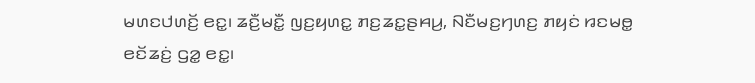ꤗꤛꤢꤓꤛꤢꤩ꤬ ꤕꤢ꤭꤯ ꤘꤢꤪ꤬ꤗꤢꤪ꤭ ꤜꤢ꤬ꤟꤛꤢ꤭ ꤊꤢ꤬ꤘꤢ꤭ꤔꤌꤣ꤬, ꤡꤢꤪꤗꤢ꤬ꤚꤛꤢ꤬ ꤊꤟꤢꤦ ꤙꤢꤗꤥ꤭ ꤕꤢꤩꤘꤢꤦ꤬ ꤞꤤ꤭ ꤕꤢ꤭꤯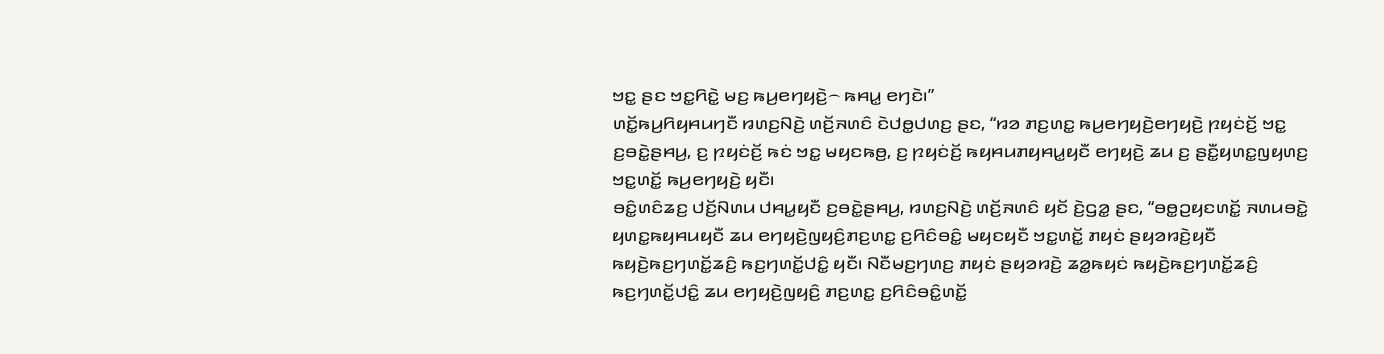ꤠꤢ꤭ ꤔꤢ ꤠꤢ꤭ꤖꤢꤧ꤭ ꤗꤢ꤬ ꤒꤣ꤬ꤕꤚꤟꤢꤧ꤬꤮ ꤒꤌꤣ꤭ ꤕꤚꤢꤧ꤯”
ꤛꤢꤩ꤭ꤒꤣ꤬ꤖꤟꤌꤣꤚꤢꤪ ꤙꤛꤢ꤬ꤡꤢꤧ꤬ ꤛꤢꤩ꤬ꤏꤛꤢꤨ ꤢꤧꤓꤥ꤭ꤓꤛꤢ꤬ ꤔꤢ, “ꤙꤤ ꤊꤢ꤬ꤛꤢ꤭ ꤒꤣ꤬ꤕꤚꤟꤢꤧ꤬ꤕꤚꤟꤢꤧ꤬ ꤐꤟꤢꤦꤢꤩ꤬ ꤠꤢ꤭ ꤢ꤬ꤋꤢꤧ꤭ꤔꤌꤣ꤬, ꤢ꤬ ꤐꤟꤢꤦꤢꤩ꤬ ꤒꤢꤦ ꤠꤢ꤭ ꤗꤟꤢꤒꤥ꤬, ꤢ꤬ ꤐꤟꤢꤦꤢꤩ꤬ ꤒꤟꤌꤣꤊꤟꤌꤣ꤭ꤟꤢꤪ ꤕꤚꤟꤢꤧ꤬ ꤘꤣ ꤢ꤬ ꤔꤢꤪ꤭ꤟꤛꤢ꤭ꤜꤟꤛꤢ꤬ ꤠꤢ꤭ꤛꤢꤩ꤭ ꤒꤣ꤬ꤕꤚꤟꤢꤧ꤬ ꤟꤢꤪ꤯
ꤋꤢꤨ꤭ꤛꤢꤨꤘꤢ꤬ ꤓꤢꤩ꤬ꤡꤛꤣ ꤓꤌꤣ꤭ꤟꤢꤪ ꤢ꤬ꤋꤢꤧ꤭ꤔꤌꤣ꤬, ꤙꤛꤢ꤬ꤡꤢꤧ꤬ ꤛꤢꤩ꤬ꤏꤛꤢꤨ ꤟꤢꤩ ꤢꤧ꤬ꤞꤤ꤭ ꤔꤢ, “ꤋꤥ꤭ꤑꤟꤢꤛꤢꤩ꤭ ꤏꤛꤣꤋꤢꤧ꤭ ꤟꤛꤢ꤭ꤒꤟꤌꤣꤟꤢꤪ ꤘꤣ ꤕꤚꤟꤢꤧ꤬ꤜꤟꤢꤨ꤬ꤊꤢ꤬ꤛꤢ꤭ ꤢ꤬ꤖꤢꤨꤋꤢꤨ꤭ ꤗꤟꤢꤟꤢꤪ ꤠꤢ꤭ꤛꤢꤩ꤭ ꤊꤟꤢꤦ ꤔꤟꤤꤙꤢꤧ꤬ꤟꤢꤪ ꤒꤟꤢꤧ꤬ꤒꤢ꤬ꤚꤛꤢꤩ꤭ꤘꤢꤨ꤬ ꤒꤢ꤬ꤚꤛꤢꤩ꤭ꤓꤢꤨ꤭ ꤟꤢꤪ꤯ ꤡꤢꤪꤗꤢ꤬ꤚꤛꤢ꤬ ꤊꤟꤢꤦ ꤔꤟꤤꤙꤢꤧ꤬ ꤘꤤ꤭ꤒꤟꤢꤦ ꤒꤟꤢꤧ꤬ꤒꤢ꤬ꤚꤛꤢꤩ꤭ꤘꤢꤨ꤬ ꤒꤢ꤬ꤚꤛꤢꤩ꤭ꤓꤢꤨ꤭ ꤘꤣ ꤕꤚꤟꤢꤧ꤬ꤜꤟꤢꤨ꤬ ꤊꤢ꤬ꤛꤢ꤭ ꤢ꤬ꤖꤢꤨꤋꤢꤨ꤭ꤛꤢꤩ꤭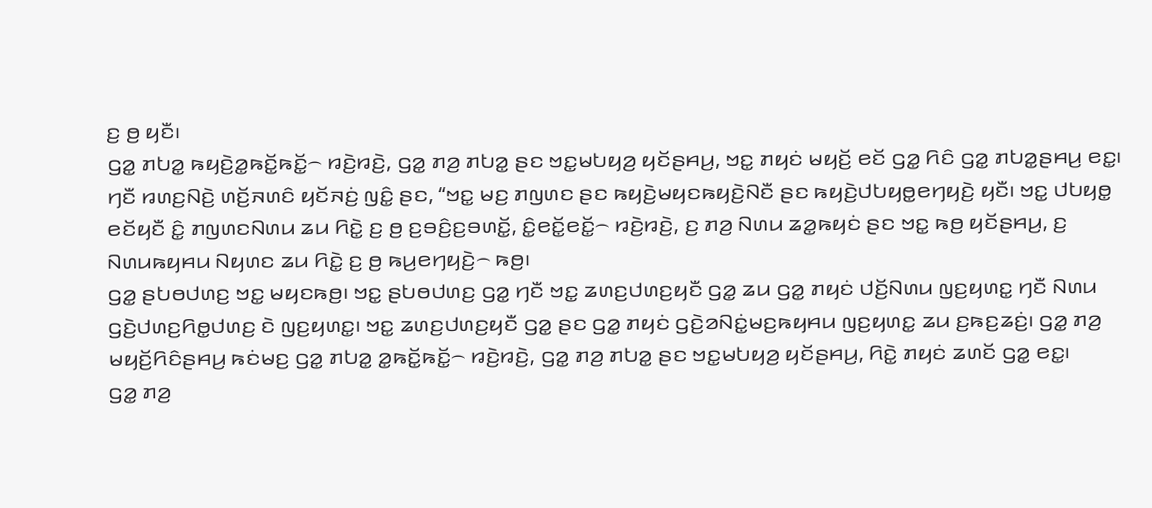ꤢ꤬ ꤥ꤬ ꤟꤢꤪ꤯
ꤞꤤ꤭ ꤊꤝꤤ꤭ ꤒꤟꤢꤧ꤬ꤤ꤭ꤒꤢꤩ꤭ꤒꤢꤩ꤭꤮ ꤙꤢꤧ꤬ꤙꤢꤧ꤬, ꤞꤤ꤭ ꤊꤤ꤬ ꤊꤝꤤ꤭ ꤔꤢ ꤠꤢ꤭ꤗꤝꤟꤤ꤬ ꤟꤢꤩꤔꤌꤣ꤬, ꤠꤢ꤭ ꤊꤟꤢꤦ ꤗꤟꤢꤩ꤬ ꤕꤢꤩ ꤞꤤ꤭ ꤖꤢꤨ ꤞꤤ꤭ ꤊꤝꤤ꤭ꤔꤌꤣ꤬ ꤕꤢ꤭꤯
ꤚꤢꤪ ꤙꤛꤢ꤬ꤡꤢꤧ꤬ ꤛꤢꤩ꤬ꤏꤛꤢꤨ ꤟꤢꤩꤏꤢꤦ꤬ ꤜꤢꤨ꤭ ꤔꤢ, “ꤠꤢ꤭ ꤗꤢ꤬ ꤊꤜꤛꤢ ꤔꤢ ꤒꤟꤢꤧ꤬ꤗꤟꤢꤒꤟꤢꤧ꤬ꤡꤢꤪ ꤔꤢ ꤒꤟꤢꤧ꤬ꤓꤝꤟꤥ꤭ꤕꤚꤟꤢꤧ꤬ ꤟꤢꤪ꤯ ꤠꤢ꤭ ꤓꤝꤟꤥ꤭ ꤕꤢꤩꤟꤢꤪ ꤢꤨ꤭ ꤊꤜꤛꤢꤡꤛꤣ ꤘꤣ ꤖꤢꤧ꤭ ꤢ꤬ ꤥ꤬ ꤢ꤬ꤋꤢꤨ꤬ꤢ꤬ꤋꤛꤢꤩ꤭, ꤢꤨ꤭ꤕꤢꤩ꤭ꤕꤢꤩ꤭꤮ ꤙꤢꤧ꤬ꤙꤢꤧ꤬, ꤢ꤬ ꤊꤤ꤬ ꤡꤛꤣ ꤘꤤ꤭ꤒꤟꤢꤦ ꤔꤢ ꤠꤢ꤭ ꤒꤥ꤬ ꤟꤢꤩꤔꤌꤣ꤬, ꤢ꤬ ꤡꤛꤣꤒꤟꤌꤣ ꤡꤟꤛꤢ ꤘꤣ ꤖꤢꤧ꤭ ꤢ꤬ ꤥ꤬ ꤒꤣ꤬ꤕꤚꤟꤢꤧ꤬꤮ ꤒꤥ꤬꤯
ꤞꤤ꤭ ꤔꤝꤥꤓꤛꤢ꤬ ꤠꤢ꤭ ꤗꤟꤢꤒꤥ꤬꤯ ꤠꤢ꤭ ꤔꤝꤥꤓꤛꤢ꤬ ꤞꤤ꤭ ꤚꤢꤪ ꤠꤢ꤭ ꤘꤛꤢ꤬ꤓꤛꤢ꤬ꤟꤢꤪ ꤞꤤ꤭ ꤘꤣ ꤞꤤ꤭ ꤊꤟꤢꤦ ꤓꤢꤩ꤬ꤡꤛꤣ ꤜꤢ꤬ꤟꤛꤢ꤭ ꤚꤢꤪ ꤡꤛꤣ ꤞꤢꤧ꤬ꤓꤛꤢ꤬ꤖꤥ꤭ꤓꤛꤢ꤬ ꤢꤧ ꤜꤢ꤬ꤟꤛꤢ꤭꤯ ꤠꤢ꤭ ꤘꤛꤢ꤬ꤓꤛꤢ꤬ꤟꤢꤪ ꤞꤤ꤭ ꤔꤢ ꤞꤤ꤭ ꤊꤟꤢꤦ ꤞꤢꤧ꤬ꤤꤡꤢꤦ꤭ꤗꤢ꤬ꤒꤟꤌꤣ ꤜꤢ꤬ꤟꤛꤢ꤭ ꤘꤣ ꤢ꤬ꤒꤢ꤬ꤘꤢꤦ꤬꤯ ꤞꤤ꤭ ꤊꤤ꤬ ꤗꤟꤢꤩ꤬ꤖꤢꤨꤔꤌꤣ꤬ ꤒꤢꤦꤗꤢ꤬ ꤞꤤ꤭ ꤊꤝꤤ꤭ ꤤ꤭ꤒꤢꤩ꤭ꤒꤢꤩ꤭꤮ ꤙꤢꤧ꤬ꤙꤢꤧ꤬, ꤞꤤ꤭ ꤊꤤ꤬ ꤊꤝꤤ꤭ ꤔꤢ ꤠꤢ꤭ꤗꤝꤟꤤ꤬ ꤟꤢꤩꤔꤌꤣ꤬, ꤖꤢꤧ꤭ ꤊꤟꤢꤦ ꤘꤛꤢꤩ ꤞꤤ꤭ ꤕꤢ꤭꤯
ꤞꤤ꤭ ꤊꤤ꤬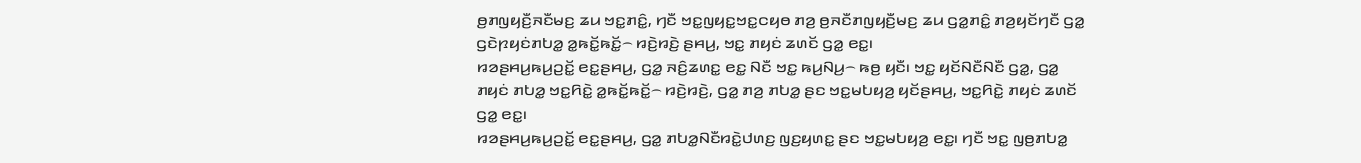ꤥ꤬ꤊꤜꤟꤢꤪ꤬ꤏꤢꤪꤗꤢ꤬ ꤘꤣ ꤠꤢ꤭ꤊꤢꤨ꤭, ꤚꤢꤪ ꤠꤢ꤭ꤜꤟꤢ꤭ꤠꤢ꤭ꤍꤟꤥ ꤊꤤ꤬ ꤥ꤬ꤏꤢꤪꤊꤜꤟꤢꤪ꤬ꤗꤢ꤬ ꤘꤣ ꤞꤤ꤭ꤊꤢꤨ꤭ ꤊꤤ꤬ꤟꤢꤩꤚꤢꤪ ꤞꤤ꤭ ꤞꤢꤧꤐꤟꤢꤦꤊꤝꤤ꤭ ꤤ꤭ꤒꤢꤩ꤭ꤒꤢꤩ꤭꤮ ꤙꤢꤧ꤬ꤙꤢꤧ꤬ ꤔꤌꤣ꤬, ꤠꤢ꤭ ꤊꤟꤢꤦ ꤘꤛꤢꤩ ꤞꤤ꤭ ꤕꤢ꤭꤯
ꤙꤤꤔꤌꤣ꤬ꤒꤣ꤬ꤑꤢꤩ꤭ ꤕꤢ꤭ꤔꤌꤣ꤬, ꤞꤤ꤭ ꤏꤢꤨ꤬ꤘꤛꤢ꤭ ꤕꤢ꤭ ꤡꤢꤪ ꤠꤢ꤭ ꤒꤣ꤬ꤡꤣ꤬꤮ ꤒꤥ꤬ ꤟꤢꤪ꤯ ꤠꤢ꤭ ꤟꤢꤩꤡꤢꤪꤡꤢꤪ ꤞꤤ꤭, ꤞꤤ꤭ ꤊꤟꤢꤦ ꤊꤝꤤ꤭ ꤠꤢ꤭ꤖꤢꤧ꤭ ꤤ꤭ꤒꤢꤩ꤭ꤒꤢꤩ꤭꤮ ꤙꤢꤧ꤬ꤙꤢꤧ꤬, ꤞꤤ꤭ ꤊꤤ꤬ ꤊꤝꤤ꤭ ꤔꤢ ꤠꤢ꤭ꤗꤝꤟꤤ꤬ ꤟꤢꤩꤔꤌꤣ꤬, ꤠꤢ꤭ꤖꤢꤧ꤭ ꤊꤟꤢꤦ ꤘꤛꤢꤩ ꤞꤤ꤭ ꤕꤢ꤭꤯
ꤙꤤꤔꤌꤣ꤬ꤒꤣ꤬ꤑꤢꤩ꤭ ꤕꤢ꤭ꤔꤌꤣ꤬, ꤞꤤ꤭ ꤊꤝꤤ꤭ꤡꤢꤪꤙꤢꤧ꤭ꤓꤛꤢ꤬ ꤜꤢ꤬ꤟꤛꤢ꤭ ꤔꤢ ꤠꤢ꤭ꤗꤝꤟꤤ꤬ ꤕꤢ꤭꤯ ꤚꤢꤪ ꤠꤢ꤭ ꤜꤥ꤬ꤊꤝꤤ꤭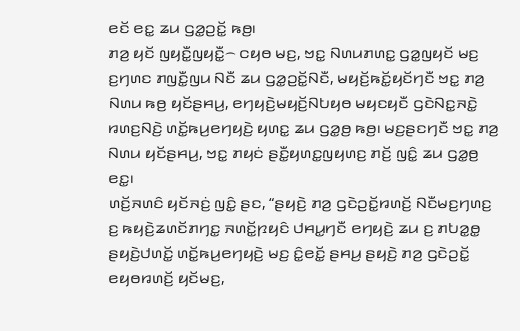ꤕꤢꤩ ꤕꤢ꤭ ꤘꤣ ꤞꤤ꤭ꤑꤢꤩ꤭ ꤒꤥ꤬꤯
ꤊꤤ꤬ ꤟꤢꤩ ꤜꤟꤢꤪ꤭ꤜꤟꤢꤪ꤭꤮ ꤍꤟꤥ ꤗꤢ꤬, ꤠꤢ꤭ ꤡꤛꤣꤊꤛꤢ꤭ ꤞꤤ꤭ꤜꤟꤢꤩ ꤗꤢ꤬ ꤢ꤬ꤚꤛꤢ ꤊꤜꤢꤪ꤭ꤜꤣ ꤡꤢꤪ ꤘꤣ ꤞꤤ꤭ꤑꤢꤩ꤭ꤡꤢꤪ, ꤗꤟꤢꤩ꤬ꤒꤢꤩ꤭ꤟꤢꤩꤚꤢꤪ ꤠꤢ꤭ ꤊꤤ꤬ ꤡꤛꤣ ꤒꤥ꤬ ꤟꤢꤩꤔꤌꤣ꤬, ꤕꤚꤟꤢꤧ꤬ꤗꤟꤢꤩ꤬ꤡꤝꤟꤥ ꤗꤟꤢꤟꤢꤪ ꤞꤢꤧꤡꤢ꤭ꤏꤢꤧ꤭ ꤙꤛꤢ꤬ꤡꤢꤧ꤬ ꤛꤢꤩ꤭ꤒꤣ꤬ꤕꤚꤟꤢꤧ꤬ ꤟꤛꤢ꤭ ꤘꤣ ꤞꤤ꤭ꤥ꤬ ꤒꤥ꤬꤯ ꤗꤢ꤬ꤔꤢꤚꤢꤪ ꤠꤢ꤭ ꤊꤤ꤬ ꤡꤛꤣ ꤟꤢꤩꤔꤌꤣ꤬, ꤠꤢ꤭ ꤊꤟꤢꤦ ꤔꤢꤪ꤭ꤟꤛꤢ꤭ꤜꤟꤛꤢ꤬ ꤊꤢꤩ꤬ ꤜꤢꤨ꤭ ꤘꤣ ꤞꤤ꤭ꤥ꤬ ꤕꤢ꤭꤯
ꤛꤢꤩ꤬ꤏꤛꤢꤨ ꤟꤢꤩꤏꤢꤦ꤬ ꤜꤢꤨ꤭ ꤔꤢ, “ꤔꤟꤢꤧ꤬ ꤊꤤ꤬ ꤞꤢꤧꤑꤢꤩ꤭ꤙꤛꤢꤩ꤬ ꤡꤢꤪꤗꤢ꤬ꤚꤛꤢ꤬ ꤢ꤬ ꤒꤟꤢꤧ꤬ꤘꤛꤢꤩꤊꤚꤢ꤭ ꤏꤛꤢꤩ꤭ꤐꤟꤢꤨ ꤓꤌꤣ꤭ꤚꤢꤪ ꤕꤚꤟꤢꤧ꤬ ꤘꤣ ꤢ꤬ ꤊꤝꤤ꤭ꤥ꤭ ꤔꤟꤢꤧ꤬ꤓꤛꤢꤩ꤭ ꤛꤢꤩ꤭ꤒꤣ꤬ꤕꤚꤟꤢꤧ꤬ ꤗꤢ꤬ ꤢꤨ꤭ꤕꤢꤩ꤭ ꤔꤌꤣ꤬ ꤔꤟꤢꤧ꤬ ꤊꤤ꤬ ꤞꤢꤧꤑꤢꤩ꤭ ꤕꤟꤥꤙꤛꤢꤩ꤬ ꤟꤢꤩꤗꤢ꤬,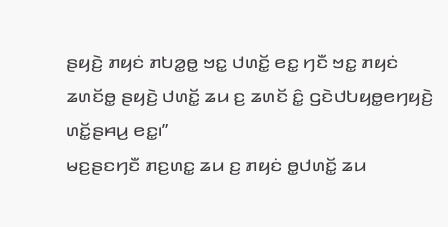ꤔꤟꤢꤧ꤬ ꤊꤟꤢꤦ ꤊꤝꤤ꤭ꤥ꤭ ꤠꤢ꤭ ꤓꤛꤢꤩ꤭ ꤕꤢ꤭ ꤚꤢꤪ ꤠꤢ꤭ ꤊꤟꤢꤦ ꤘꤛꤢꤩꤥ꤭ ꤔꤟꤢꤧ꤬ ꤓꤛꤢꤩ꤭ ꤘꤣ ꤢ꤬ ꤘꤛꤢꤩ ꤢꤨ꤭ ꤞꤢꤧꤓꤝꤟꤥ꤭ꤕꤚꤟꤢꤧ꤬ ꤛꤢꤩ꤭ꤔꤌꤣ꤬ ꤕꤢ꤭꤯”
ꤗꤢ꤬ꤔꤢꤚꤢꤪ ꤊꤢ꤬ꤛꤢ꤭ ꤘꤣ ꤢ꤬ ꤊꤟꤢꤦ ꤥ꤭ꤓꤛꤢꤩ꤭ ꤘꤣ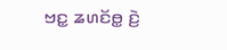ꤠꤢ꤭ ꤘꤛꤢꤩꤥ꤭ ꤢꤧ꤬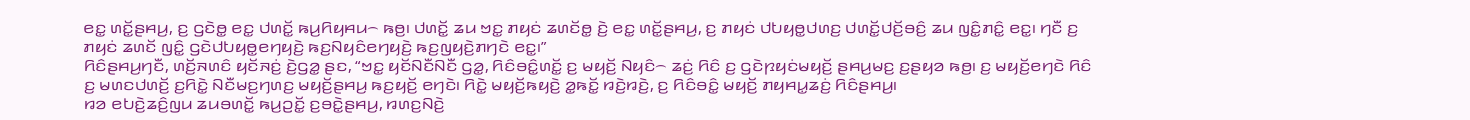ꤕꤢ꤭ ꤛꤢꤩ꤭ꤔꤌꤣ꤬, ꤢ꤬ ꤞꤢꤧꤥ꤭ ꤕꤢ꤭ ꤓꤛꤢꤩ꤭ ꤒꤣ꤬ꤖꤟꤌꤣ꤮ ꤒꤥ꤬꤯ ꤓꤛꤢꤩ꤭ ꤘꤣ ꤠꤢ꤭ ꤊꤟꤢꤦ ꤘꤛꤢꤩꤥ꤭ ꤢꤧ꤬ ꤕꤢ꤭ ꤛꤢꤩ꤭ꤔꤌꤣ꤬, ꤢ꤬ ꤊꤟꤢꤦ ꤓꤝꤟꤥ꤭ꤓꤛꤢ꤬ ꤓꤛꤢꤩ꤭ꤓꤢꤩ꤬ꤋꤢꤨ꤬ ꤘꤣ ꤜꤢꤨ꤭ꤊꤢꤨ꤭ ꤕꤢ꤭꤯ ꤚꤢꤪ ꤢ꤬ ꤊꤟꤢꤦ ꤘꤛꤢꤩ ꤜꤢꤨ꤭ ꤞꤢꤧꤓꤝꤟꤥ꤭ꤕꤚꤟꤢꤧ꤬ ꤒꤢ꤬ꤡꤟꤢꤨꤕꤚꤟꤢꤧ꤬ ꤒꤢ꤬ꤜꤟꤢꤧ꤬ꤊꤚꤢꤧ ꤕꤢ꤭꤯”
ꤖꤢꤨꤔꤌꤣ꤬ꤚꤢꤪ, ꤛꤢꤩ꤬ꤏꤛꤢꤨ ꤟꤢꤩꤏꤢꤦ꤬ ꤢꤧ꤬ꤞꤤ꤭ ꤔꤢ, “ꤠꤢ꤭ ꤟꤢꤩꤡꤢꤪꤡꤢꤪ ꤞꤤ꤭, ꤖꤢꤨꤋꤢꤨ꤭ꤛꤢꤩ꤭ ꤢ꤬ ꤗꤟꤢꤩ꤬ ꤡꤟꤢꤨ꤮ ꤘꤢꤦ꤬ ꤖꤢꤨ ꤢ꤬ ꤞꤢꤧꤐꤟꤢꤦꤗꤟꤢꤩ꤬ ꤔꤌꤣ꤬ꤗꤢ꤬ ꤢ꤬ꤔꤟꤤ ꤒꤥ꤬꤯ ꤢ꤬ ꤗꤟꤢꤩ꤬ꤕꤚꤢꤧ ꤖꤢꤨ ꤢ꤬ ꤗꤛꤢꤓꤛꤢꤩ꤬ ꤢ꤬ꤖꤢꤧ꤭ ꤡꤢꤪꤗꤢ꤬ꤚꤛꤢ꤬ ꤗꤟꤢꤩ꤬ꤔꤌꤣ꤬ ꤒꤢ꤬ꤟꤢꤩ꤬ ꤕꤚꤢꤧ꤯ ꤖꤢꤧ꤭ ꤗꤟꤢꤩ꤬ꤒꤟꤢꤧ꤬ ꤤ꤭ꤒꤢꤩ꤭ ꤙꤢꤧ꤬ꤙꤢꤧ꤬, ꤢ꤬ ꤖꤢꤨꤋꤢꤨ꤭ ꤗꤟꤢꤩ꤬ ꤊꤟꤌꤣ꤭ꤘꤢꤦ꤬ ꤖꤢꤨꤔꤌꤣ꤬꤯
ꤙꤤ ꤕꤝꤢꤧ꤬ꤘꤢꤨ꤬ꤜꤣ ꤘꤣꤋꤛꤢꤩ꤭ ꤒꤣ꤬ꤑꤢꤩ꤭ ꤢ꤬ꤋꤢꤧ꤭ꤔꤌꤣ꤬, ꤙꤛꤢ꤬ꤡꤢꤧ꤬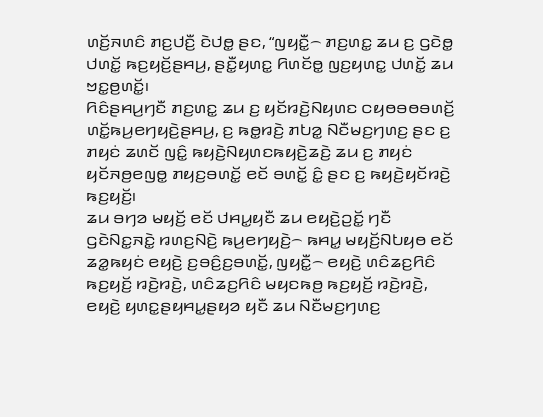ꤛꤢꤩ꤬ꤏꤛꤢꤨ ꤊꤢ꤬ꤓꤢꤪ꤬ ꤢꤧꤓꤥ꤭ ꤔꤢ, “ꤜꤟꤢꤪ꤭꤮ ꤊꤢ꤬ꤛꤢ꤭ ꤘꤣ ꤢ꤬ ꤞꤢꤧꤥ꤭ ꤓꤛꤢꤩ꤭ ꤒꤢ꤬ꤟꤢꤩ꤬ꤔꤌꤣ꤬, ꤔꤢꤪ꤭ꤟꤛꤢ꤭ ꤖꤛꤢꤩꤥ꤭ ꤜꤢ꤬ꤟꤛꤢ꤭ ꤓꤛꤢꤩ꤭ ꤘꤣ ꤠꤢ꤭ꤥ꤬ꤛꤢꤩ꤭꤯
ꤖꤢꤨꤔꤌꤣ꤬ꤚꤢꤪ ꤊꤢ꤬ꤛꤢ꤭ ꤘꤣ ꤢ꤬ ꤟꤢꤩꤙꤢꤧ꤬ꤡꤟꤛꤢ ꤍꤟꤥꤋꤥꤋꤛꤢꤩ꤬ ꤛꤢꤩ꤭ꤒꤣ꤬ꤕꤚꤟꤢꤧ꤬ꤔꤌꤣ꤬, ꤢ꤬ ꤒꤥ꤭ꤙꤢꤧ꤬ ꤊꤝꤤ꤭ ꤡꤢꤪꤗꤢ꤬ꤚꤛꤢ꤬ ꤔꤢ ꤢ꤬ ꤊꤟꤢꤦ ꤘꤛꤢꤩ ꤜꤢꤨ꤭ ꤒꤟꤢꤧ꤬ꤡꤟꤛꤢꤒꤟꤢꤧ꤬ꤘꤢꤧ꤬ ꤘꤣ ꤢ꤬ ꤊꤟꤢꤦ ꤟꤢꤩꤏꤥ꤬ꤕꤜꤥ꤭ ꤊꤟꤢ꤬ꤋꤛꤢꤩ꤭ ꤕꤢꤩ ꤋꤛꤢꤩ꤭ ꤢꤨ꤭ ꤔꤢ ꤢ꤬ ꤒꤟꤢꤧ꤬ꤟꤢꤩꤙꤢꤧ꤬ ꤒꤢ꤬ꤟꤢꤩ꤬꤯
ꤘꤣ ꤋꤚꤤ ꤗꤟꤢꤩ꤬ ꤕꤢꤩ ꤓꤌꤣ꤭ꤟꤢꤪ ꤘꤣ ꤕꤟꤢꤧ꤬ꤑꤢꤩ꤭ ꤚꤢꤪ ꤞꤢꤧꤡꤢ꤭ꤏꤢꤧ꤭ ꤙꤛꤢ꤬ꤡꤢꤧ꤬ ꤒꤣ꤬ꤕꤚꤟꤢꤧ꤬꤮ ꤒꤌꤣ꤭ ꤗꤟꤢꤩ꤬ꤡꤝꤟꤥ ꤕꤢꤩ ꤘꤤ꤭ꤒꤟꤢꤦ ꤕꤟꤢꤧ꤬ ꤢ꤬ꤋꤢꤨ꤬ꤢ꤬ꤋꤛꤢꤩ꤭, ꤜꤟꤢꤪ꤭꤮ ꤕꤟꤢꤧ꤬ ꤛꤢꤨꤘꤢ꤬ꤖꤢꤨ ꤒꤢ꤬ꤟꤢꤩ꤬ ꤙꤢꤧ꤬ꤙꤢꤧ꤬, ꤛꤢꤨꤘꤢ꤬ꤖꤢꤨ ꤗꤟꤢꤒꤥ꤬ ꤒꤢ꤬ꤟꤢꤩ꤬ ꤙꤢꤧ꤬ꤙꤢꤧ꤬, ꤕꤟꤢꤧ꤬ ꤟꤛꤢ꤭ꤔꤟꤌꤣ꤭ꤔꤟꤤ ꤟꤢꤪ ꤘꤣ ꤡꤢꤪꤗꤢ꤬ꤚꤛꤢ꤬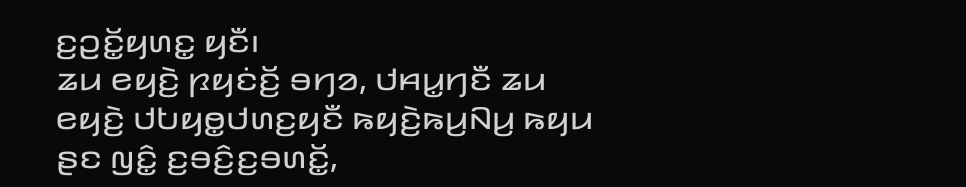ꤢ꤬ꤑꤢꤩ꤭ꤟꤛꤢ꤭ ꤟꤢꤪ꤯
ꤘꤣ ꤕꤟꤢꤧ꤬ ꤐꤟꤢꤦꤢꤩ꤬ ꤋꤚꤤ, ꤓꤌꤣ꤭ꤚꤢꤪ ꤘꤣ ꤕꤟꤢꤧ꤬ ꤓꤝꤟꤥ꤭ꤓꤛꤢ꤬ꤟꤢꤪ ꤒꤟꤢꤧ꤬ꤒꤣ꤬ꤡꤣ꤬ ꤒꤟꤣ ꤔꤢ ꤜꤢꤨ꤭ ꤢ꤬ꤋꤢꤨ꤬ꤢ꤬ꤋꤛꤢꤩ꤭,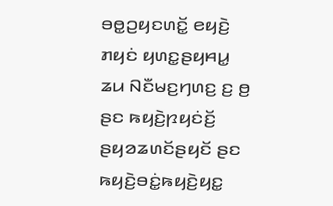ꤋꤥ꤭ꤑꤟꤢꤛꤢꤩ꤭ ꤕꤟꤢꤧ꤬ ꤊꤟꤢꤦ ꤟꤛꤢ꤭ꤔꤟꤌꤣ꤭ ꤘꤣ ꤡꤢꤪꤗꤢ꤬ꤚꤛꤢ꤬ ꤢ꤬ ꤥ꤬ ꤔꤢ ꤒꤟꤢꤧ꤬ꤐꤟꤢꤦꤢꤩ꤬ ꤔꤟꤤꤘꤛꤢꤩꤔꤟꤢꤩ ꤔꤢ ꤒꤟꤢꤧ꤬ꤋꤢꤦ꤭ꤒꤟꤢꤧ꤬ꤟꤢ꤭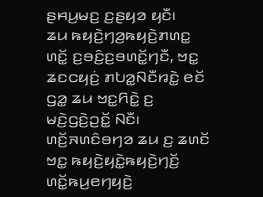ꤔꤌꤣ꤬ꤗꤢ꤬ ꤢ꤬ꤔꤟꤤ ꤟꤢꤪ꤯
ꤘꤣ ꤒꤟꤢꤧ꤬ꤚꤤ꤬ꤒꤟꤢꤧ꤬ꤊꤛꤢ꤭ ꤛꤢꤩ꤭ ꤢ꤬ꤋꤢꤨ꤬ꤢ꤬ꤋꤛꤢꤩ꤭ꤚꤢꤪ, ꤠꤢ꤭ ꤘꤢꤍꤟꤢꤦ꤬ ꤊꤝꤤ꤭ꤡꤢꤪꤙꤢꤧ꤭ ꤕꤢꤩ ꤞꤤ꤭ ꤘꤣ ꤠꤢ꤭ꤖꤢꤧ꤭ ꤢ꤬ ꤗꤢꤧ꤬ꤞꤢꤧ꤬ꤑꤢꤩ꤭ ꤡꤢꤪ꤯
ꤛꤢꤩ꤬ꤏꤛꤢꤨꤋꤚꤤ ꤘꤣ ꤢ꤬ ꤘꤛꤢꤩ ꤠꤢ꤭ ꤒꤟꤢꤧ꤬ꤟꤢꤧ꤭ꤒꤟꤢꤧ꤬ꤚꤢꤩ꤬ ꤛꤢꤩ꤭ꤒꤣ꤬ꤕꤚꤟꤢꤧ꤬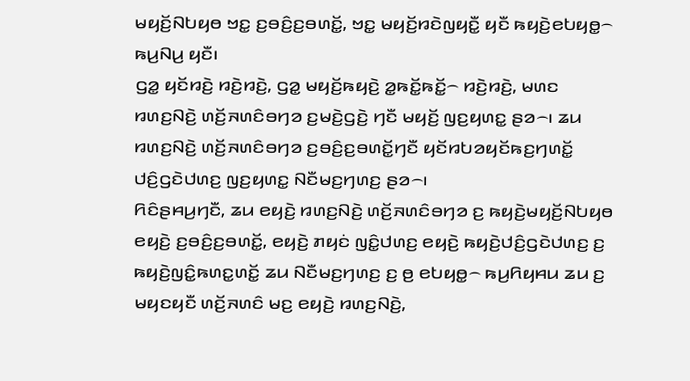ꤗꤟꤢꤩ꤬ꤡꤝꤟꤥ ꤠꤢ꤭ ꤢ꤬ꤋꤢꤨ꤬ꤢ꤬ꤋꤛꤢꤩ꤭, ꤠꤢ꤭ ꤗꤟꤢꤩ꤬ꤙꤢꤧꤜꤟꤢꤪ꤭ ꤟꤢꤪ ꤒꤟꤢꤧ꤬ꤕꤝꤟꤥ꤭꤮ ꤒꤣ꤬ꤡꤣ꤬ ꤟꤢꤪ꤯
ꤞꤤ꤭ ꤟꤢꤩꤙꤢꤧ꤬ ꤙꤢꤧ꤬ꤙꤢꤧ꤬, ꤞꤤ꤭ ꤗꤟꤢꤩ꤬ꤒꤟꤢꤧ꤬ ꤤ꤭ꤒꤢꤩ꤭ꤒꤢꤩ꤭꤮ ꤙꤢꤧ꤬ꤙꤢꤧ꤬, ꤗꤛꤢ ꤙꤛꤢ꤬ꤡꤢꤧ꤬ ꤛꤢꤩ꤬ꤏꤛꤢꤨꤋꤚꤤ ꤢ꤬ꤗꤢꤧ꤬ꤞꤢꤧ꤬ ꤚꤢꤪ ꤗꤟꤢꤩ꤬ ꤜꤢ꤬ꤟꤛꤢ꤭ ꤔꤤ꤮꤯ ꤘꤣ ꤙꤛꤢ꤬ꤡꤢꤧ꤬ ꤛꤢꤩ꤬ꤏꤛꤢꤨꤋꤚꤤ ꤢ꤬ꤋꤢꤨ꤬ꤢ꤬ꤋꤛꤢꤩ꤭ꤚꤢꤪ ꤟꤢꤩꤙꤝꤤꤟꤢꤩꤒꤢ꤬ꤚꤛꤢꤩ꤭ ꤓꤢꤨ꤬ꤞꤢꤧꤓꤛꤢ꤬ ꤜꤢ꤬ꤟꤛꤢ꤭ ꤡꤢꤪꤗꤢ꤬ꤚꤛꤢ꤬ ꤔꤤ꤮꤯
ꤖꤢꤨꤔꤌꤣ꤬ꤚꤢꤪ, ꤘꤣ ꤕꤟꤢꤧ꤬ ꤙꤛꤢ꤬ꤡꤢꤧ꤬ ꤛꤢꤩ꤬ꤏꤛꤢꤨꤋꤚꤤ ꤢ꤬ ꤒꤟꤢꤧ꤬ꤗꤟꤢꤩ꤬ꤡꤝꤟꤥ ꤕꤟꤢꤧ꤬ ꤢ꤬ꤋꤢꤨ꤬ꤢ꤬ꤋꤛꤢꤩ꤭, ꤕꤟꤢꤧ꤬ ꤊꤟꤢꤦ ꤜꤢꤨ꤭ꤓꤛꤢ꤬ ꤕꤟꤢꤧ꤬ ꤒꤟꤢꤧ꤬ꤓꤢꤨ꤬ꤞꤢꤧꤓꤛꤢ꤬ ꤢ꤬ ꤒꤟꤢꤧ꤬ꤜꤢꤨ꤭ꤒꤛꤢ꤭ꤛꤢꤩ꤭ ꤘꤣ ꤡꤢꤪꤗꤢ꤬ꤚꤛꤢ꤬ ꤢ꤬ ꤥ꤬ ꤕꤝꤟꤥ꤭꤮ ꤒꤣ꤬ꤖꤟꤌꤣ ꤘꤣ ꤢ꤬ ꤗꤟꤢꤟꤢꤪ ꤛꤢꤩ꤬ꤏꤛꤢꤨ ꤗꤢ꤬ ꤕꤟꤢꤧ꤬ ꤙꤛꤢ꤬ꤡꤢꤧ꤬,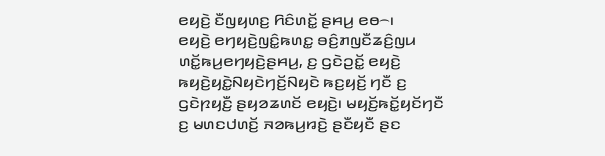ꤕꤟꤢꤧ꤬ ꤢꤪꤜꤟꤛꤢ꤬ ꤖꤢꤨꤛꤢꤩ꤭ ꤔꤌꤣ꤬ ꤕꤥ꤮꤯
ꤕꤟꤢꤧ꤬ ꤕꤚꤟꤢꤧ꤬ꤜꤢꤨ꤭ꤒꤛꤢ꤭ ꤋꤢꤨ꤬ꤊꤜꤢꤪꤘꤢꤨ꤬ꤜꤣ ꤛꤢꤩ꤭ꤒꤣ꤬ꤕꤚꤟꤢꤧ꤬ꤔꤌꤣ꤬, ꤢ꤬ ꤞꤢꤧꤑꤢꤩ꤭ ꤕꤟꤢꤧ꤬ ꤒꤟꤢꤧ꤬ꤟꤢꤧ꤭ꤡꤟꤢꤧꤚꤢꤩ꤬ꤡꤟꤢꤧ ꤒꤢ꤬ꤟꤢꤩ꤬ ꤚꤢꤪ ꤢ꤬ ꤞꤢꤧꤐꤟꤢꤪ꤬ ꤔꤟꤤꤘꤛꤢꤩ ꤕꤟꤢꤧ꤬꤯ ꤗꤟꤢꤩ꤬ꤒꤢꤩ꤭ꤟꤢꤩꤚꤢꤪ ꤢ꤬ ꤗꤛꤢꤓꤛꤢꤩ꤬ ꤏꤤꤒꤣ꤬ꤙꤢꤧ꤬ ꤔꤢꤪꤟꤢꤪ ꤔꤢ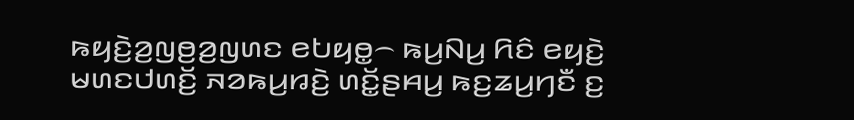ꤒꤟꤢꤧ꤬ꤤ꤬ꤜꤥ꤬ꤤ꤬ꤜꤛꤢ ꤕꤝꤟꤥ꤭꤮ ꤒꤣ꤬ꤡꤣ꤬ ꤖꤢꤨ ꤕꤟꤢꤧ꤬ ꤗꤛꤢꤓꤛꤢꤩ꤬ ꤏꤤꤒꤣ꤬ꤙꤢꤧ꤬ ꤛꤢꤩ꤭ꤔꤌꤣ꤬ ꤒꤢ꤬ꤘꤣ꤬ꤚꤢꤪ ꤢ꤬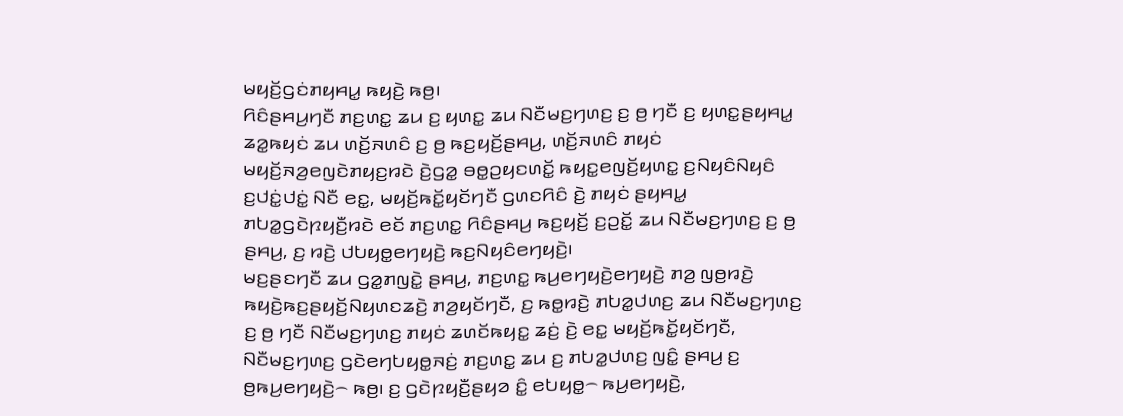ꤗꤟꤢꤩ꤬ꤞꤢꤦꤊꤟꤌꤣ꤭ ꤒꤟꤢꤧ꤬ ꤒꤥ꤬꤯
ꤖꤢꤨꤔꤌꤣ꤬ꤚꤢꤪ ꤊꤢ꤬ꤛꤢ꤭ ꤘꤣ ꤢ꤬ ꤟꤛꤢ꤭ ꤘꤣ ꤡꤢꤪꤗꤢ꤬ꤚꤛꤢ꤬ ꤢ꤬ ꤥ꤬ ꤚꤢꤪ ꤢ꤬ ꤟꤛꤢ꤭ꤔꤟꤌꤣ꤭ ꤘꤤ꤭ꤒꤟꤢꤦ ꤘꤣ ꤛꤢꤩ꤬ꤏꤛꤢꤨ ꤢ꤬ ꤥ꤬ ꤒꤢ꤬ꤟꤢꤩ꤬ꤔꤌꤣ꤬, ꤛꤢꤩ꤬ꤏꤛꤢꤨ ꤊꤟꤢꤦ ꤗꤟꤢꤩ꤬ꤏꤤ꤬ꤕꤜꤢꤧꤊꤟꤢ꤬ꤙꤢꤧ ꤢꤧ꤬ꤞꤤ꤭ ꤋꤥ꤭ꤑꤟꤢꤛꤢꤩ꤭ ꤒꤟꤢ꤭ꤕꤜꤢꤩ꤬ꤟꤛꤢ꤭ ꤢ꤬ꤡꤟꤢꤨꤡꤟꤢꤨ ꤢ꤬ꤓꤢꤦ꤭ꤓꤢꤦ꤭ ꤡꤢꤪ ꤕꤢ꤭, ꤗꤟꤢꤩ꤬ꤒꤢꤩ꤭ꤟꤢꤩꤚꤢꤪ ꤞꤛꤢꤖꤢꤨ ꤢꤧ꤬ ꤊꤟꤢꤦ ꤔꤟꤌꤣ꤭ ꤊꤝꤤ꤭ꤞꤢꤧꤐꤟꤢꤪ꤬ꤙꤢꤧ ꤕꤢꤩ ꤊꤢ꤬ꤛꤢ꤭ ꤖꤢꤨꤔꤌꤣ꤬ ꤒꤢ꤬ꤟꤢꤩ꤬ ꤢ꤬ꤑꤢꤩ꤭ ꤘꤣ ꤡꤢꤪꤗꤢ꤬ꤚꤛꤢ꤬ ꤢ꤬ ꤥ꤬ ꤔꤌꤣ꤬, ꤢ꤬ ꤙꤢꤧ꤬ ꤓꤝꤟꤥ꤭ꤕꤚꤟꤢꤧ꤬ ꤒꤢ꤬ꤡꤟꤢꤨꤕꤚꤟꤢꤧ꤬꤯
ꤗꤢ꤬ꤔꤢꤚꤢꤪ ꤘꤣ ꤞꤤ꤭ꤊꤜꤢꤧ꤭ ꤔꤌꤣ꤬, ꤊꤢ꤬ꤛꤢ꤭ ꤒꤣ꤬ꤕꤚꤟꤢꤧ꤬ꤕꤚꤟꤢꤧ꤬ ꤊꤤ꤬ ꤜꤥ꤬ꤙꤢꤧ꤬ ꤒꤟꤢꤧ꤬ꤒꤢ꤬ꤔꤟꤢꤩ꤬ꤡꤟꤛꤢꤘꤢꤧ꤬ ꤊꤤ꤬ꤟꤢꤩꤚꤢꤪ, ꤢ꤬ ꤒꤥ꤭ꤙꤢꤧ꤬ ꤊꤝꤤ꤭ꤓꤛꤢ꤬ ꤘꤣ ꤡꤢꤪꤗꤢ꤬ꤚꤛꤢ꤬ ꤢ꤬ ꤥ꤬ ꤚꤢꤪ ꤡꤢꤪꤗꤢ꤬ꤚꤛꤢ꤬ ꤊꤟꤢꤦ ꤘꤛꤢꤩꤒꤟꤢ꤭ ꤘꤢꤦ꤬ ꤢꤧ꤬ ꤕꤢ꤭ ꤗꤟꤢꤩ꤬ꤒꤢꤩ꤭ꤟꤢꤩꤚꤢꤪ, ꤡꤢꤪꤗꤢ꤬ꤚꤛꤢ꤬ ꤞꤢꤧꤕꤚꤝꤟꤥ꤭ꤏꤢꤦ꤬ ꤊꤢ꤬ꤛꤢ꤭ ꤘꤣ ꤢ꤬ ꤊꤝꤤ꤭ꤓꤛꤢ꤬ ꤜꤢꤨ꤭ ꤔꤌꤣ꤬ ꤢ꤬ ꤥ꤬ꤒꤣ꤬ꤕꤚꤟꤢꤧ꤬꤮ ꤒꤥ꤬꤯ ꤢ꤬ ꤞꤢꤧꤐꤟꤢꤪ꤬ꤔꤟꤤ ꤢꤨ꤭ ꤕꤝꤟꤥ꤭꤮ ꤒꤣ꤬ꤕꤚꤟꤢꤧ꤬,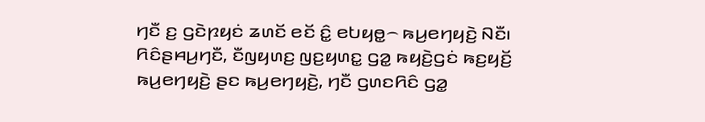ꤚꤢꤪ ꤢ꤬ ꤞꤢꤧꤐꤟꤢꤦ ꤘꤛꤢꤩ ꤕꤢꤩ ꤢꤨ꤭ ꤕꤝꤟꤥ꤭꤮ ꤒꤣ꤬ꤕꤚꤟꤢꤧ꤬ ꤡꤢꤪ꤯
ꤖꤢꤨꤔꤌꤣ꤬ꤚꤢꤪ, ꤢꤪꤜꤟꤛꤢ꤬ ꤜꤢ꤬ꤟꤛꤢ꤭ ꤞꤤ꤭ ꤒꤟꤢꤧ꤬ꤞꤢꤦ ꤒꤢ꤬ꤟꤢꤩ꤬ ꤒꤣ꤬ꤕꤚꤟꤢꤧ꤬ ꤔꤢ ꤒꤣ꤬ꤕꤚꤟꤢꤧ꤬, ꤚꤢꤪ ꤞꤛꤢꤖꤢꤨ ꤞꤤ꤭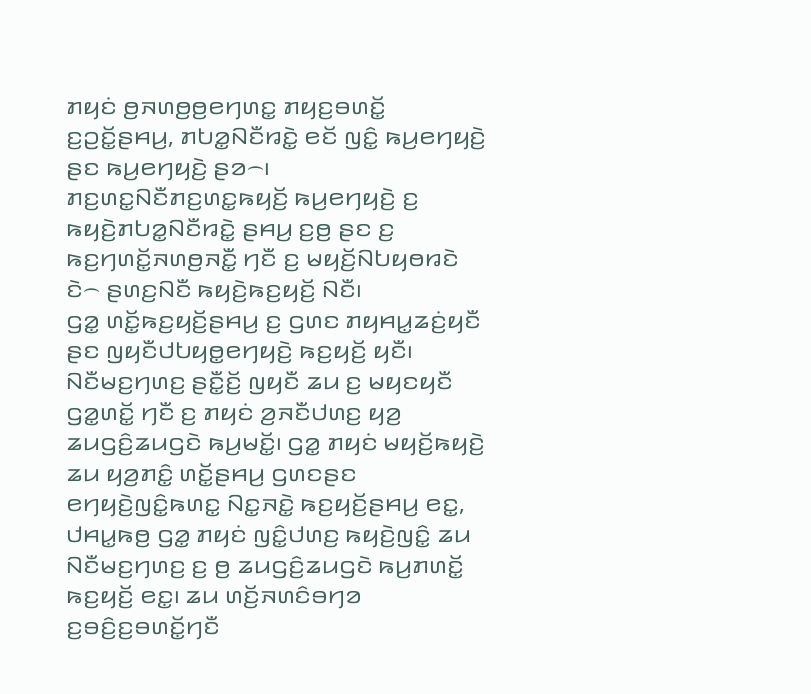ꤊꤟꤢꤦ ꤥ꤬ꤏꤛꤥ꤬ꤥ꤬ꤕꤚꤛꤢ꤭ ꤊꤟꤢ꤬ꤋꤛꤢꤩ꤭ ꤢ꤬ꤑꤢꤩ꤭ꤔꤌꤣ꤬, ꤊꤝꤤ꤭ꤡꤢꤪꤙꤢꤧ꤭ ꤕꤢꤩ ꤜꤢꤨ꤭ ꤒꤣ꤬ꤕꤚꤟꤢꤧ꤬ ꤔꤢ ꤒꤣ꤬ꤕꤚꤟꤢꤧ꤬ ꤔꤤ꤮꤯ ꤊꤢ꤬ꤛꤢ꤭ꤡꤢꤪꤊꤢ꤬ꤛꤢ꤭ꤒꤟꤢꤩ꤬ ꤒꤣ꤬ꤕꤚꤟꤢꤧ꤬ ꤢ꤬ ꤒꤟꤢꤧ꤬ꤊꤝꤤ꤭ꤡꤢꤪꤙꤢꤧ꤭ ꤔꤌꤣ꤬ ꤢ꤬ꤥ꤬ ꤔꤢ ꤢ꤬ ꤒꤢ꤬ꤚꤛꤢꤩ꤭ꤏꤛꤥ꤬ꤏꤢꤪ꤭ ꤚꤢꤪ ꤢ꤬ ꤗꤟꤢꤩ꤬ꤡꤝꤟꤥꤙꤢꤧ ꤢꤧ꤮ ꤔꤛꤢ꤬ꤡꤢꤪ ꤒꤟꤢꤧ꤬ꤒꤢ꤬ꤟꤢꤩ꤬ ꤡꤢꤪ꤯
ꤞꤤ꤭ ꤛꤢꤩ꤭ꤒꤢ꤬ꤟꤢꤩ꤬ꤔꤌꤣ꤬ ꤢ꤬ ꤞꤛꤢ ꤊꤟꤌꤣ꤭ꤘꤢꤦ꤬ꤟꤢꤪ ꤔꤢ ꤜꤟꤢꤪꤓꤝꤟꤥ꤭ꤕꤚꤟꤢꤧ꤬ ꤒꤢ꤬ꤟꤢꤩ꤬ ꤟꤢꤪ꤯ ꤡꤢꤪꤗꤢ꤬ꤚꤛꤢ꤬ ꤔꤢꤪ꤭ꤢꤩ꤬ ꤜꤟꤢꤪ ꤘꤣ ꤢ꤬ ꤗꤟꤢꤟꤢꤪ ꤞꤤ꤭ꤛꤢꤩ꤭ ꤚꤢꤪ ꤢ꤬ ꤊꤟꤢꤦ ꤤ꤬ꤏꤢꤪꤓꤛꤢ꤬ ꤟꤤ꤬ ꤘꤣꤞꤢꤨ꤬ꤘꤣꤞꤢꤧ ꤒꤣ꤬ꤗꤢꤩ꤭꤯ ꤞꤤ꤭ ꤊꤟꤢꤦ ꤗꤟꤢꤩ꤬ꤒꤟꤢꤧ꤬ ꤘꤣ ꤟꤤ꤬ꤊꤢꤨ꤭ ꤛꤢꤩ꤭ꤔꤌꤣ꤬ ꤞꤛꤢꤔꤢ ꤕꤚꤟꤢꤧ꤬ꤜꤢꤨ꤭ꤒꤛꤢ꤭ ꤡꤢ꤭ꤏꤢꤧ꤭ ꤒꤢ꤬ꤟꤢꤩ꤬ꤔꤌꤣ꤬ ꤕꤢ꤭, ꤓꤌꤣ꤭ꤒꤥ꤬ ꤞꤤ꤭ ꤊꤟꤢꤦ ꤜꤢꤨ꤭ꤓꤛꤢ꤬ ꤒꤟꤢꤧ꤬ꤜꤢꤨ꤭ ꤘꤣ ꤡꤢꤪꤗꤢ꤬ꤚꤛꤢ꤬ ꤢ꤬ ꤥ꤬ ꤘꤣꤞꤢꤨ꤬ꤘꤣꤞꤢꤧ ꤒꤣ꤬ꤊꤛꤢꤩ꤭ ꤒꤢ꤬ꤟꤢꤩ꤬ ꤕꤢ꤭꤯ ꤘꤣ ꤛꤢꤩ꤬ꤏꤛꤢꤨꤋꤚꤤ ꤢ꤬ꤋꤢꤨ꤬ꤢ꤬ꤋꤛꤢꤩ꤭ꤚꤢꤪ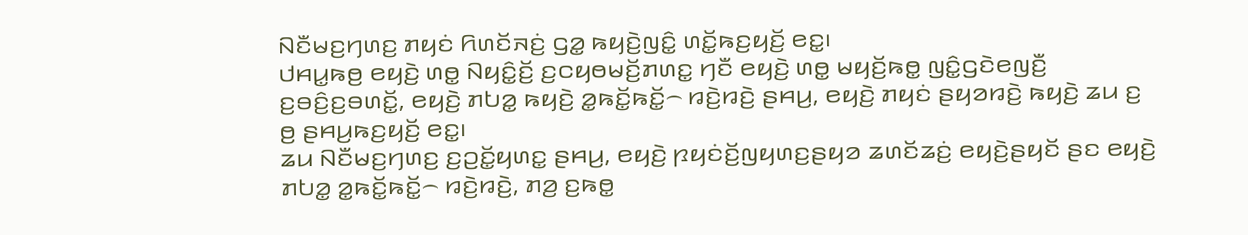ꤡꤢꤪꤗꤢ꤬ꤚꤛꤢ꤬ ꤊꤟꤢꤦ ꤖꤛꤢꤩꤏꤢꤦ꤬ ꤞꤤ꤭ ꤒꤟꤢꤧ꤬ꤜꤢꤨ꤭ ꤛꤢꤩ꤭ꤒꤢ꤬ꤟꤢꤩ꤬ ꤕꤢ꤭꤯
ꤓꤌꤣ꤭ꤒꤥ꤬ ꤕꤟꤢꤧ꤬ ꤛꤥ꤭ ꤡꤟꤢꤨ꤭ꤢꤩ꤬ ꤢ꤬ꤍꤟꤥꤗꤢꤩ꤬ꤊꤛꤢ꤭ ꤚꤢꤪ ꤕꤟꤢꤧ꤬ ꤛꤥ꤭ ꤗꤟꤢꤩ꤬ꤒꤥ꤭ ꤜꤢꤨ꤭ꤞꤢꤧꤕꤜꤢꤪ꤬ ꤢ꤬ꤋꤢꤨ꤬ꤢ꤬ꤋꤛꤢꤩ꤭, ꤕꤟꤢꤧ꤬ ꤊꤝꤤ꤭ ꤒꤟꤢꤧ꤬ ꤤ꤭ꤒꤢꤩ꤭ꤒꤢꤩ꤭꤮ ꤙꤢꤧ꤬ꤙꤢꤧ꤬ ꤔꤌꤣ꤬, ꤕꤟꤢꤧ꤬ ꤊꤟꤢꤦ ꤔꤟꤤꤙꤢꤧ꤬ ꤒꤟꤢꤧ꤬ ꤘꤣ ꤢ꤬ ꤥ꤬ ꤔꤌꤣ꤬ꤒꤢ꤬ꤟꤢꤩ꤬ ꤕꤢ꤭꤯
ꤘꤣ ꤡꤢꤪꤗꤢ꤬ꤚꤛꤢ꤬ ꤢ꤬ꤑꤢꤩ꤭ꤟꤛꤢ꤭ ꤔꤌꤣ꤬, ꤕꤟꤢꤧ꤬ ꤐꤟꤢꤦꤢꤩ꤬ꤜꤟꤛꤢ꤬ꤔꤟꤤ ꤘꤛꤢꤩꤘꤢꤦ꤬ ꤕꤟꤢꤧ꤬ꤔꤟꤢꤩ ꤔꤢ ꤕꤟꤢꤧ꤬ ꤊꤝꤤ꤭ ꤤ꤭ꤒꤢꤩ꤭ꤒꤢꤩ꤭꤮ ꤙꤢꤧ꤬ꤙꤢꤧ꤬, ꤊꤤ꤬ ꤢ꤬ꤒꤥ꤭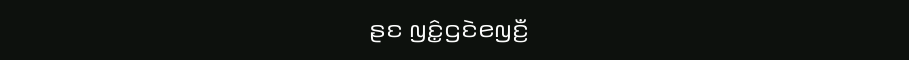ꤔꤢ ꤜꤢꤨ꤭ꤞꤢꤧꤕꤜꤢꤪ꤬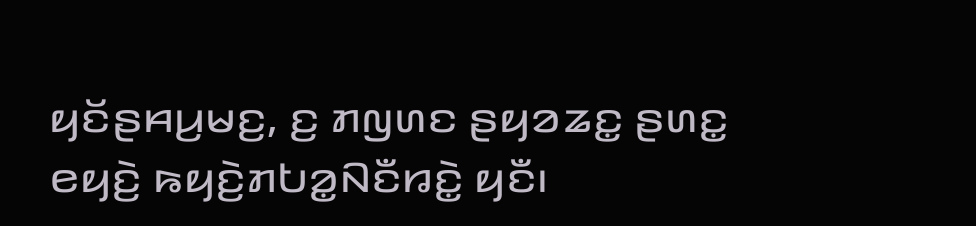ꤟꤢꤩꤔꤌꤣ꤬ꤗꤢ꤬, ꤢ꤬ ꤊꤜꤛꤢ ꤔꤟꤤꤘꤢ꤭ ꤔꤛꤢ꤭ ꤕꤟꤢꤧ꤬ ꤒꤟꤢꤧ꤬ꤊꤝꤤ꤭ꤡꤢꤪꤙꤢꤧ꤭ ꤟꤢꤪ꤯